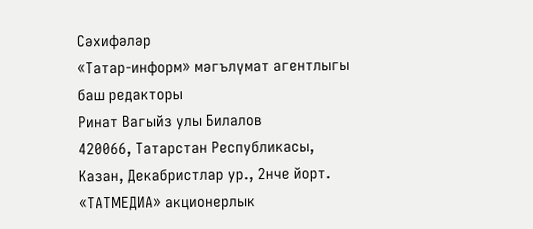Сәхифәләр
«Татар-информ» мәгълүмат агентлыгы баш редакторы
Ринат Вагыйз улы Билалов
420066, Татарстан Республикасы, Казан, Декабристлар ур., 2нче йорт.
«ТАТМЕДИА» акционерлык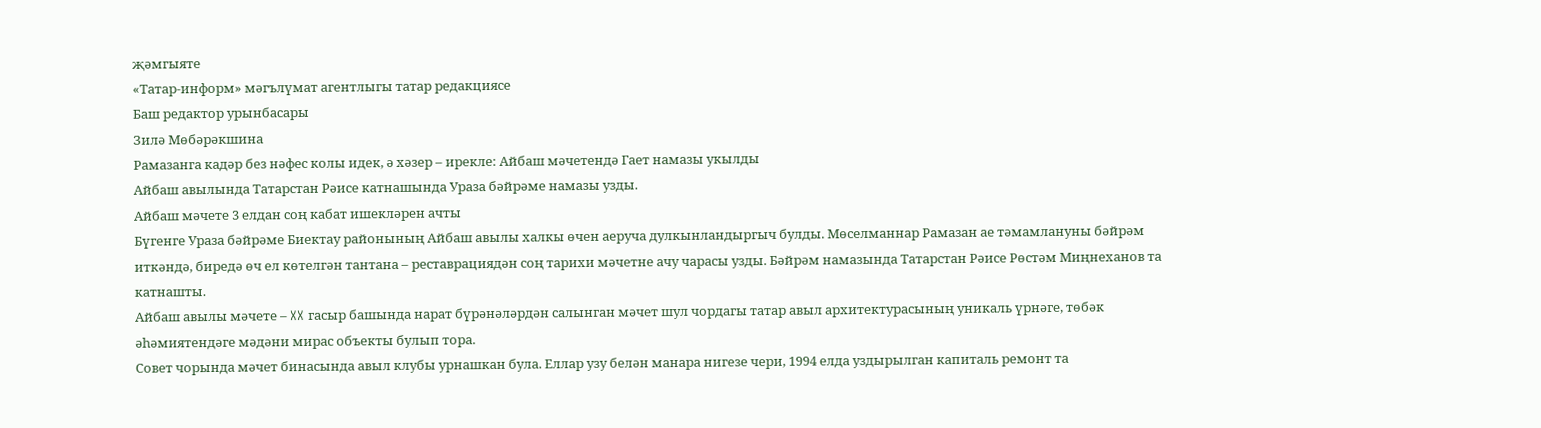җәмгыяте
«Татар-информ» мәгълүмат агентлыгы татар редакциясе
Баш редактор урынбасары
Зилә Мөбәрәкшина
Рамазанга кадәр без нәфес колы идек, ә хәзер – ирекле: Айбаш мәчетендә Гает намазы укылды
Айбаш авылында Татарстан Рәисе катнашында Ураза бәйрәме намазы узды.
Айбаш мәчете 3 елдан соң кабат ишекләрен ачты
Бүгенге Ураза бәйрәме Биектау районының Айбаш авылы халкы өчен аеруча дулкынландыргыч булды. Мөселманнар Рамазан ае тәмамлануны бәйрәм иткәндә, биредә өч ел көтелгән тантана – реставрациядән соң тарихи мәчетне ачу чарасы узды. Бәйрәм намазында Татарстан Рәисе Рөстәм Миңнеханов та катнашты.
Айбаш авылы мәчете – XX гасыр башында нарат бүрәнәләрдән салынган мәчет шул чордагы татар авыл архитектурасының уникаль үрнәге, төбәк әһәмиятендәге мәдәни мирас объекты булып тора.
Совет чорында мәчет бинасында авыл клубы урнашкан була. Еллар узу белән манара нигезе чери, 1994 елда уздырылган капиталь ремонт та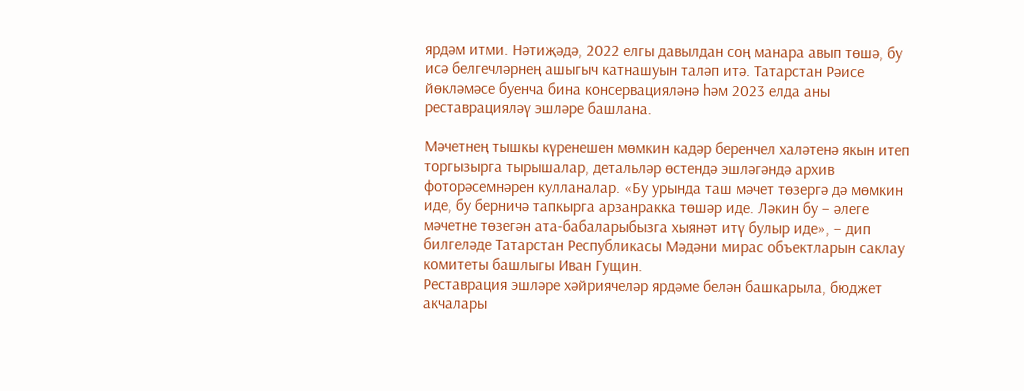ярдәм итми. Нәтиҗәдә, 2022 елгы давылдан соң манара авып төшә, бу исә белгечләрнең ашыгыч катнашуын таләп итә. Татарстан Рәисе йөкләмәсе буенча бина консервацияләнә һәм 2023 елда аны реставрацияләү эшләре башлана.

Мәчетнең тышкы күренешен мөмкин кадәр беренчел халәтенә якын итеп торгызырга тырышалар, детальләр өстендә эшләгәндә архив фоторәсемнәрен кулланалар. «Бу урында таш мәчет төзергә дә мөмкин иде, бу берничә тапкырга арзанракка төшәр иде. Ләкин бу – әлеге мәчетне төзегән ата-бабаларыбызга хыянәт итү булыр иде», – дип билгеләде Татарстан Республикасы Мәдәни мирас объектларын саклау комитеты башлыгы Иван Гущин.
Реставрация эшләре хәйриячеләр ярдәме белән башкарыла, бюджет акчалары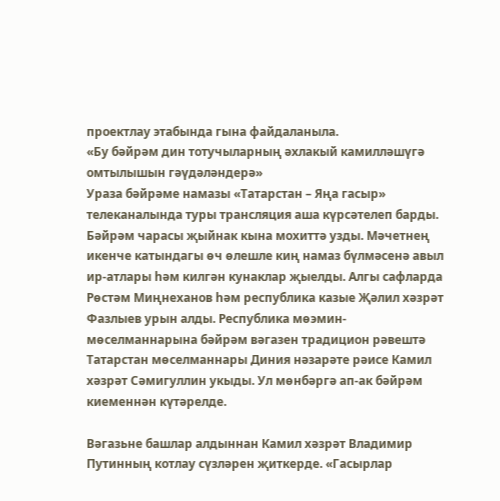проектлау этабында гына файдаланыла.
«Бу бәйрәм дин тотучыларның әхлакый камилләшүгә омтылышын гәүдәләндерә»
Ураза бәйрәме намазы «Татарстан – Яңа гасыр» телеканалында туры трансляция аша күрсәтелеп барды.
Бәйрәм чарасы җыйнак кына мохиттә узды. Мәчетнең икенче катындагы өч өлешле киң намаз бүлмәсенә авыл ир-атлары һәм килгән кунаклар җыелды. Алгы сафларда Рөстәм Миңнеханов һәм республика казые Җәлил хәзрәт Фазлыев урын алды. Республика мөэмин-мөселманнарына бәйрәм вәгазен традицион рәвештә Татарстан мөселманнары Диния нәзарәте рәисе Камил хәзрәт Сәмигуллин укыды. Ул мөнбәргә ап-ак бәйрәм киеменнән күтәрелде.

Вәгазьне башлар алдыннан Камил хәзрәт Владимир Путинның котлау сүзләрен җиткерде. «Гасырлар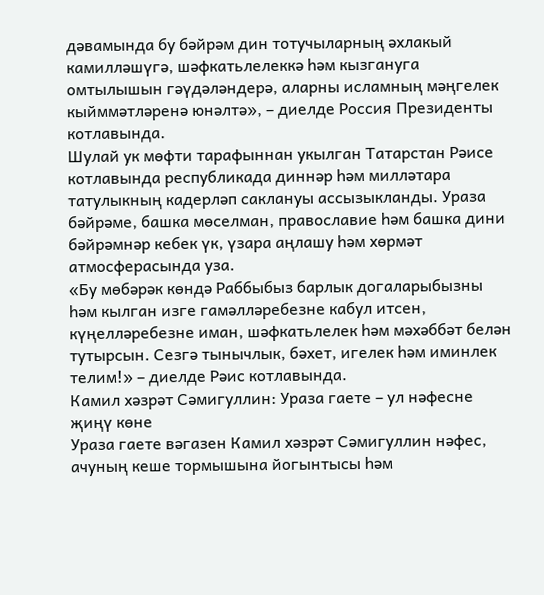дәвамында бу бәйрәм дин тотучыларның әхлакый камилләшүгә, шәфкатьлелеккә һәм кызгануга омтылышын гәүдәләндерә, аларны исламның мәңгелек кыйммәтләренә юнәлтә», – диелде Россия Президенты котлавында.
Шулай ук мөфти тарафыннан укылган Татарстан Рәисе котлавында республикада диннәр һәм милләтара татулыкның кадерләп саклануы ассызыкланды. Ураза бәйрәме, башка мөселман, православие һәм башка дини бәйрәмнәр кебек үк, үзара аңлашу һәм хөрмәт атмосферасында уза.
«Бу мөбәрәк көндә Раббыбыз барлык догаларыбызны һәм кылган изге гамәлләребезне кабул итсен, күңелләребезне иман, шәфкатьлелек һәм мәхәббәт белән тутырсын. Сезгә тынычлык, бәхет, игелек һәм иминлек телим!» – диелде Рәис котлавында.
Камил хәзрәт Сәмигуллин: Ураза гаете – ул нәфесне җиңү көне
Ураза гаете вәгазен Камил хәзрәт Сәмигуллин нәфес, ачуның кеше тормышына йогынтысы һәм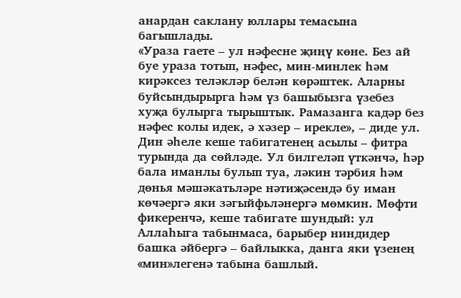анардан саклану юллары темасына багышлады.
«Ураза гаете – ул нәфесне җиңү көне. Без ай буе ураза тотып, нәфес, мин-минлек һәм кирәксез теләкләр белән көрәштек. Аларны буйсындырырга һәм үз башыбызга үзебез хуҗа булырга тырыштык. Рамазанга кадәр без нәфес колы идек, ә хәзер – ирекле», – диде ул.
Дин әһеле кеше табигатенең асылы – фитра турында да сөйләде. Ул билгеләп үткәнчә, һәр бала иманлы булып туа, ләкин тәрбия һәм дөнья мәшәкатьләре нәтиҗәсендә бу иман көчәергә яки зәгыйфьләнергә мөмкин. Мөфти фикеренчә, кеше табигате шундый: ул Аллаһыга табынмаса, барыбер ниндидер башка әйбергә – байлыкка, данга яки үзенең «мин»легенә табына башлый.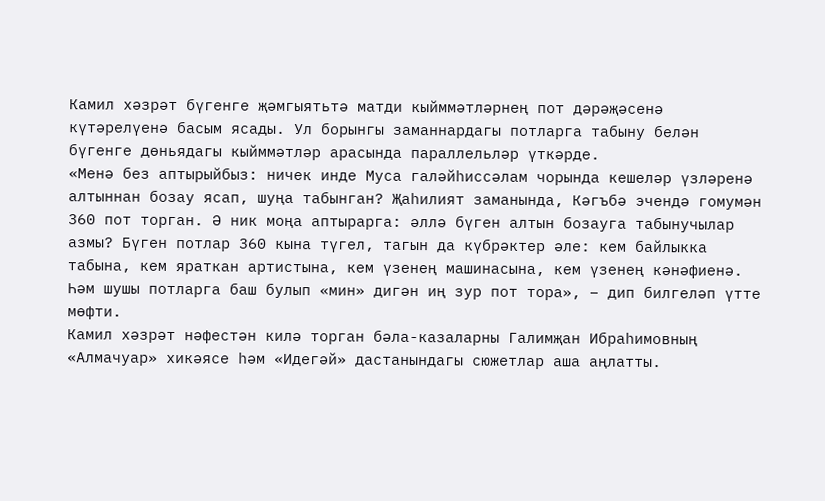Камил хәзрәт бүгенге җәмгыятьтә матди кыйммәтләрнең пот дәрәҗәсенә күтәрелүенә басым ясады. Ул борынгы заманнардагы потларга табыну белән бүгенге дөньядагы кыйммәтләр арасында параллельләр үткәрде.
«Менә без аптырыйбыз: ничек инде Муса галәйһиссәлам чорында кешеләр үзләренә алтыннан бозау ясап, шуңа табынган? Җаһилият заманында, Кәгъбә эчендә гомумән 360 пот торган. Ә ник моңа аптырарга: әллә бүген алтын бозауга табынучылар азмы? Бүген потлар 360 кына түгел, тагын да күбрәктер әле: кем байлыкка табына, кем яраткан артистына, кем үзенең машинасына, кем үзенең кәнәфиенә. Һәм шушы потларга баш булып «мин» дигән иң зур пот тора», – дип билгеләп үтте мөфти.
Камил хәзрәт нәфестән килә торган бәла-казаларны Галимҗан Ибраһимовның «Алмачуар» хикәясе һәм «Идегәй» дастанындагы сюжетлар аша аңлатты.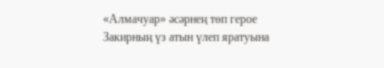«Алмачуар» әсәрнең төп герое Закирның үз атын үлеп яратуына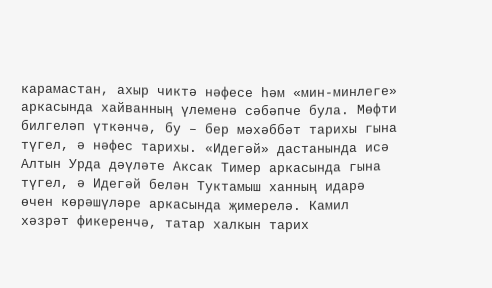карамастан, ахыр чиктә нәфесе һәм «мин-минлеге» аркасында хайванның үлеменә сәбәпче була. Мөфти билгеләп үткәнчә, бу – бер мәхәббәт тарихы гына түгел, ә нәфес тарихы. «Идегәй» дастанында исә Алтын Урда дәүләте Аксак Тимер аркасында гына түгел, ә Идегәй белән Туктамыш ханның идарә өчен көрәшүләре аркасында җимерелә. Камил хәзрәт фикеренчә, татар халкын тарих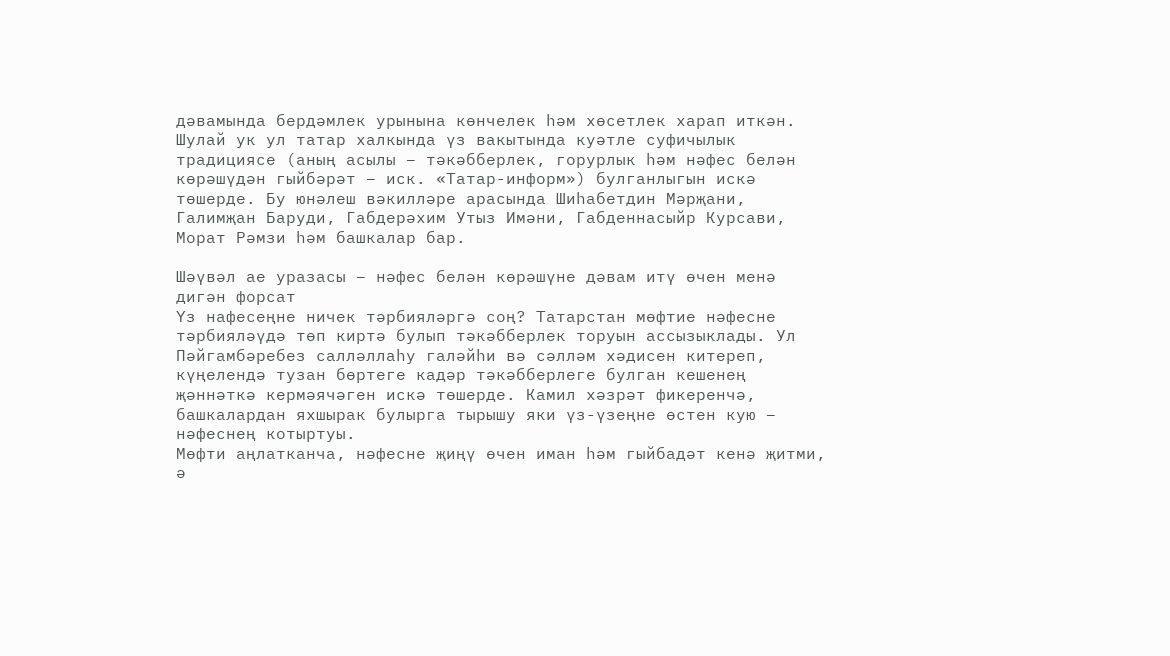дәвамында бердәмлек урынына көнчелек һәм хөсетлек харап иткән.
Шулай ук ул татар халкында үз вакытында куәтле суфичылык традициясе (аның асылы – тәкәбберлек, горурлык һәм нәфес белән көрәшүдән гыйбәрәт – иск. «Татар-информ») булганлыгын искә төшерде. Бу юнәлеш вәкилләре арасында Шиһабетдин Мәрҗани, Галимҗан Баруди, Габдерәхим Утыз Имәни, Габденнасыйр Курсави, Морат Рәмзи һәм башкалар бар.

Шәүвәл ае уразасы – нәфес белән көрәшүне дәвам итү өчен менә дигән форсат
Үз нафесеңне ничек тәрбияләргә соң? Татарстан мөфтие нәфесне тәрбияләүдә төп киртә булып тәкәбберлек торуын ассызыклады. Ул Пәйгамбәребез салләллаһу галәйһи вә сәлләм хәдисен китереп, күңелендә тузан бөртеге кадәр тәкәбберлеге булган кешенең җәннәткә кермәячәген искә төшерде. Камил хәзрәт фикеренчә, башкалардан яхшырак булырга тырышу яки үз-үзеңне өстен кую – нәфеснең котыртуы.
Мөфти аңлатканча, нәфесне җиңү өчен иман һәм гыйбадәт кенә җитми, ә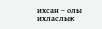ихсан – олы ихласлык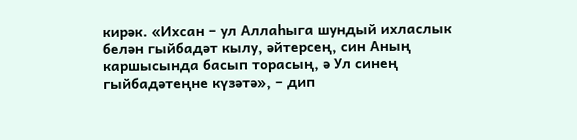кирәк. «Ихсан – ул Аллаһыга шундый ихласлык белән гыйбадәт кылу, әйтерсең, син Аның каршысында басып торасың, ә Ул синең гыйбадәтеңне күзәтә», – дип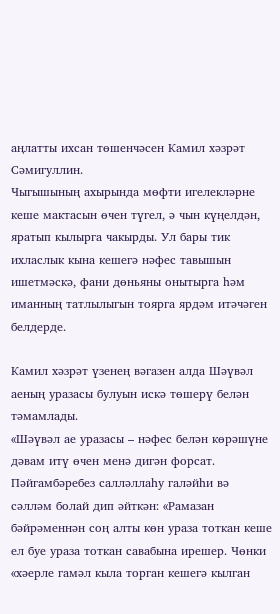аңлатты ихсан төшенчәсен Камил хәзрәт Сәмигуллин.
Чыгышының ахырында мөфти игелекләрне кеше мактасын өчен түгел, ә чын күңелдән, яратып кылырга чакырды. Ул бары тик ихласлык кына кешегә нәфес тавышын ишетмәскә, фани дөньяны онытырга һәм иманның татлылыгын тоярга ярдәм итәчәген белдерде.

Камил хәзрәт үзенең вәгазен алда Шәүвәл аеның уразасы булуын искә төшерү белән тәмамлады.
«Шәүвәл ае уразасы – нәфес белән көрәшүне дәвам итү өчен менә дигән форсат. Пәйгамбәребез салләллаһу галәйһи вә сәлләм болай дип әйткән: «Рамазан бәйрәменнән соң алты көн ураза тоткан кеше ел буе ураза тоткан савабына ирешер. Чөнки «хәерле гамәл кыла торган кешегә кылган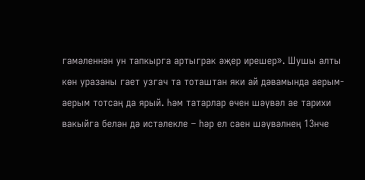гамәленнән ун тапкырга артыграк әҗер ирешер». Шушы алты көн уразаны гает узгач та тоташтан яки ай дәвамында аерым-аерым тотсаң да ярый. Һәм татарлар өчен шәүвәл ае тарихи вакыйга белән дә истәлекле – һәр ел саен шәүвәлнең 13нче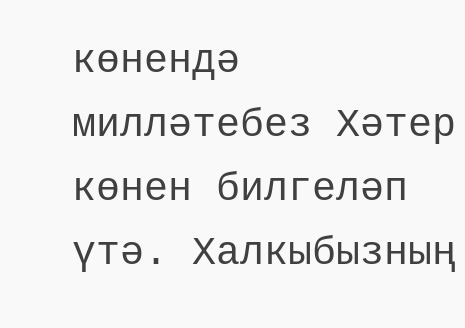көнендә милләтебез Хәтер көнен билгеләп үтә. Халкыбызның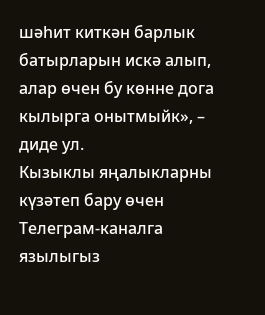шәһит киткән барлык батырларын искә алып, алар өчен бу көнне дога кылырга онытмыйк», – диде ул.
Кызыклы яңалыкларны күзәтеп бару өчен Телеграм-каналга язылыгыз